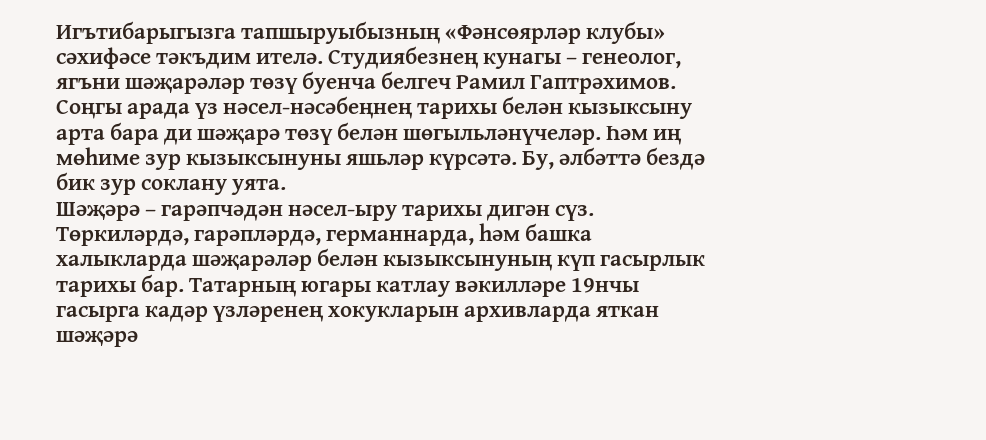Игътибарыгызга тапшыруыбызның «Фәнсөярләр клубы» сәхифәсе тәкъдим ителә. Студиябезнең кунагы – генеолог, ягъни шәҗарәләр төзү буенча белгеч Рамил Гаптрәхимов.
Соңгы арада үз нәсел-нәсәбеңнең тарихы белән кызыксыну арта бара ди шәҗарә төзү белән шөгыльләнүчеләр. Һәм иң мөһиме зур кызыксынуны яшьләр күрсәтә. Бу, әлбәттә бездә бик зур соклану уята.
Шәҗәрә – гарәпчәдән нәсел-ыру тарихы дигән сүз. Төркиләрдә, гарәпләрдә, германнарда, һәм башка халыкларда шәҗарәләр белән кызыксынуның күп гасырлык тарихы бар. Татарның югары катлау вәкилләре 19нчы гасырга кадәр үзләренең хокукларын архивларда яткан шәҗәрә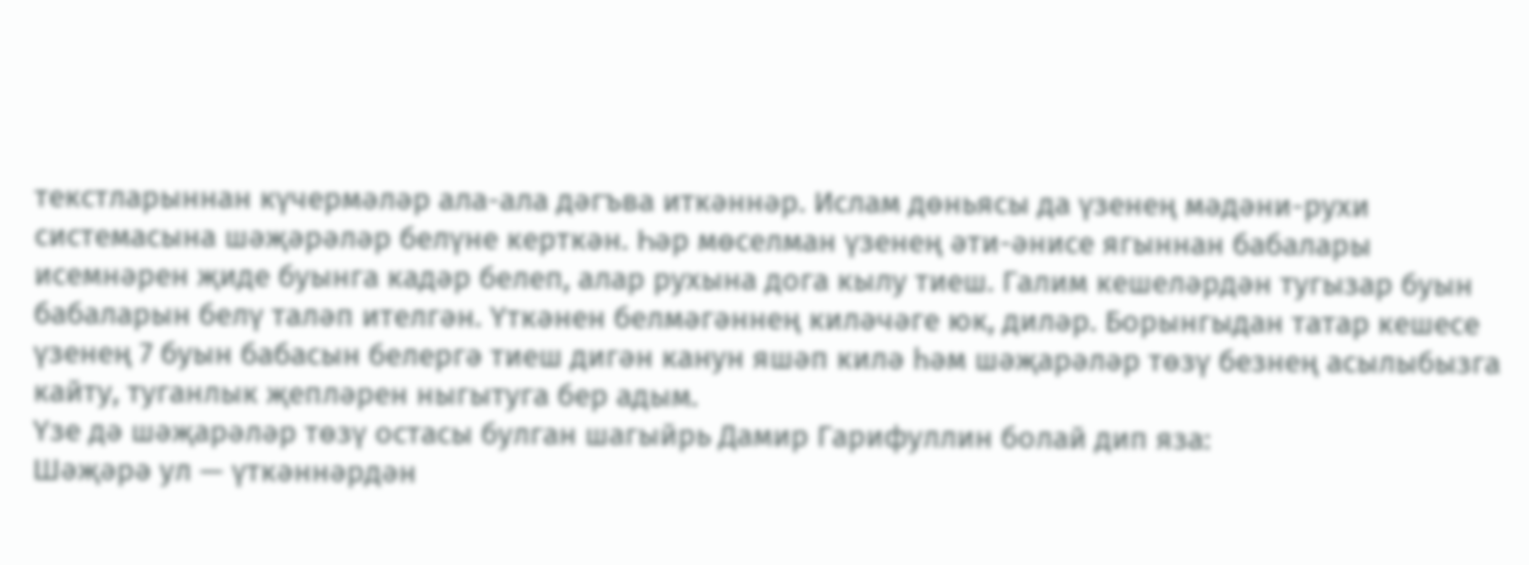текстларыннан күчермәләр ала-ала дәгъва иткәннәр. Ислам дөньясы да үзенең мәдәни-рухи системасына шәҗәрәләр белүне керткән. Һәр мөселман үзенең әти-әнисе ягыннан бабалары исемнәрен җиде буынга кадәр белеп, алар рухына дога кылу тиеш. Галим кешеләрдән тугызар буын бабаларын белү таләп ителгән. Үткәнен белмәгәннең киләчәге юк, диләр. Борынгыдан татар кешесе үзенең 7 буын бабасын белергә тиеш дигән канун яшәп килә һәм шәҗарәләр төзү безнең асылыбызга кайту, туганлык җепләрен ныгытуга бер адым.
Үзе дә шәҗарәләр төзү остасы булган шагыйрь Дамир Гарифуллин болай дип яза:
Шәҗәрә ул — үткәннәрдән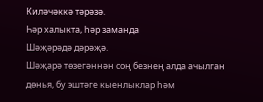Киләчәккә тәрәзә.
Һәр халыкта, һәр заманда
Шәҗәрәдә дәрәҗә.
Шәҗарә төзегәннән соң безнең алда ачылган дөнья, бу эштәге кыенлыклар һәм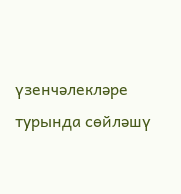үзенчәлекләре турында сөйләшү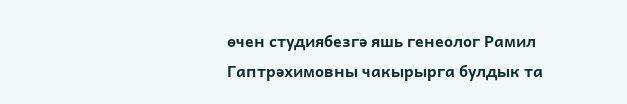өчен студиябезгә яшь генеолог Рамил Гаптрәхимовны чакырырга булдык та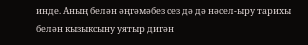инде. Аның белән әңгәмәбез сез дә дә нәсел-ыру тарихы белән кызыксыну уятыр дигән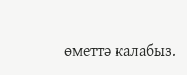өметтә калабыз.